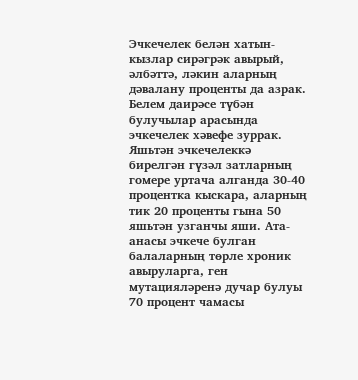Эчкечелек белән хатын-кызлар сирәгрәк авырый, әлбәттә, ләкин аларның дәвалану проценты да азрак.
Белем даирәсе түбән булучылар арасында эчкечелек хәвефе зуррак. Яшьтән эчкечелеккә бирелгән гүзәл затларның гомере уртача алганда 30-40 процентка кыскара, аларның тик 20 проценты гына 50 яшьтән узганчы яши. Ата-анасы эчкече булган балаларның төрле хроник авыруларга, ген мутацияләренә дучар булуы 70 процент чамасы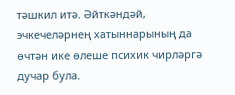тәшкил итә. Әйткәндәй, эчкечеләрнең хатыннарының да өчтән ике өлеше психик чирләргә дучар була.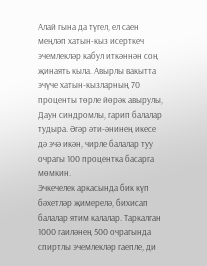Алай гына да түгел, ел саен меңләп хатын-кыз исерткеч эчемлекләр кабул иткәннән соң җинаять кыла. Авырлы вакытта эчүче хатын-кызларның 70 проценты төрле йөрәк авырулы, Даун синдромлы, гарип балалар тудыра. Әгәр әти-әнинең икесе дә эчә икән, чирле балалар туу очрагы 100 процентка басарга мөмкин.
Эчкечелек аркасында бик күп бәхетләр җимерелә, бихисап балалар ятим калалар. Таркалган 1000 гаиләнең 500 очрагында спиртлы эчемлекләр гаепле, ди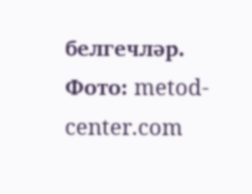белгечләр.
Фото: metod-center.com